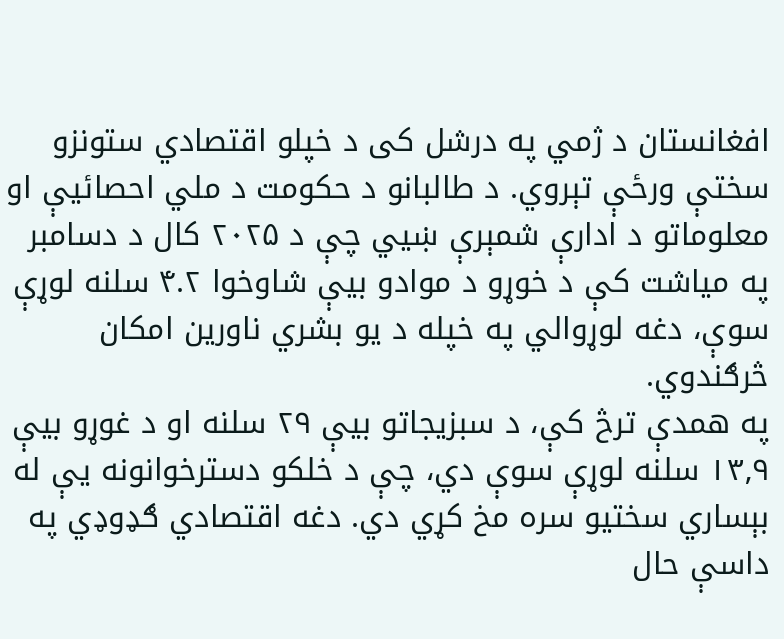افغانستان د ژمي په درشل کی د خپلو اقتصادي ستونزو سختې ورځې تېروي. د طالبانو د حکومت د ملي احصائیې او معلوماتو د ادارې شمېرې ښيي چې د ۲۰۲۵ کال د دسامبر په میاشت کې د خوړو د موادو بیې شاوخوا ۴.۲ سلنه لوړې سوې، دغه لوړوالي په خپله د یو بشري ناورین امکان څرګندوي.
په همدې ترڅ کې، د سبزیجاتو بیې ۲۹ سلنه او د غوړو بیې ۱۳٫۹ سلنه لوړې سوې دي، چې د خلکو دسترخوانونه یې له بېساري سختیو سره مخ کړي دي. دغه اقتصادي ګډوډي په داسې حال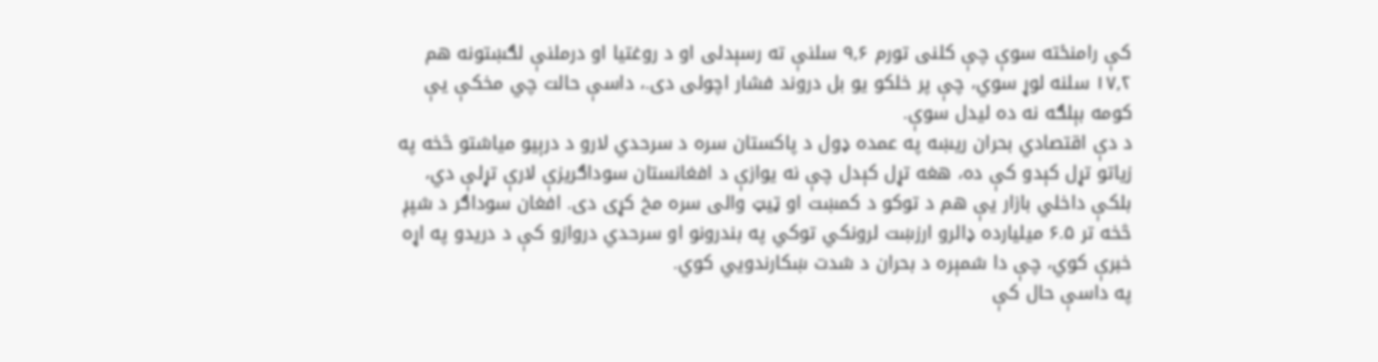کې رامنځته سوې چې کلنی تورم ۹٫۶ سلنې ته رسېدلی او د روغتیا او درملنې لګښتونه هم ۱۷٫۲ سلنه لوړ سوي، چې پر خلکو یو بل دروند فشار اچولی دی.، داسې حالت چي مخکې یې کومه بېلګه نه ده لیدل سوې.
د دې اقتصادي بحران ریښه په عمده ډول د پاکستان سره د سرحدي لارو د درېیو میاشتو څخه په زیاتو تړل کېدو کې ده، هغه تړل کېدل چې نه یوازې د افغانستان سوداګریزې لارې تړلې دي، بلکې داخلي بازار یې هم د توکو د کمښت او ټیټ والی سره مخ کړی دی. افغان سوداګر د شپږ څخه تر ۶.۵ میلیارده ډالرو ارزښت لرونکي توکي په بندرونو او سرحدي دروازو کې د دریدو په اړه خبرې کوي، چې دا شمېره د بحران د شدت ښکارندویي کوي.
په داسې حال کې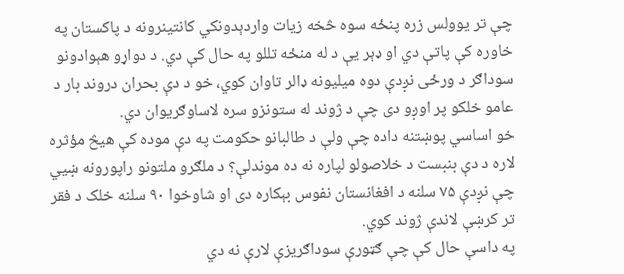چې تر یوولس زره پنځه سوه څخه زیات واردېدونکي کانتینرونه د پاکستان په خاوره کې پاتې دي او ډېر یې د له منځه تللو په حال کې دي. د دواړو هېوادونو سوداګر د ورځی نږدې دوه میلیونه ډالر تاوان کوي، خو د دې بحران دروند بار د عامو خلکو پر اوږو دی چې د ژوند له ستونزو سره لاساوګریوان دي.
خو اساسي پوښتنه داده چې ولې د طالبانو حکومت په دې موده کې هیڅ مؤثره لاره د دې بنبست د خلاصولو لپاره نه ده موندلې؟ د ملګرو ملتونو راپورونه ښيي چې نږدې ۷۵ سلنه د افغانستان نفوس بېکاره دی او شاوخوا ۹۰ سلنه خلک د فقر تر کرښې لاندې ژوند کوي.
په داسې حال کې چې ګټورې سوداګریزې لارې نه دي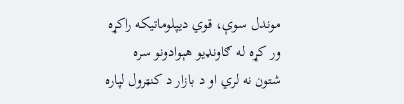موندل سوې، قوي دیپلوماتیکه راکړه ور کړه له ګاونډیو هېوادونو سره شتون نه لري او د بازار د کنټرول لپاره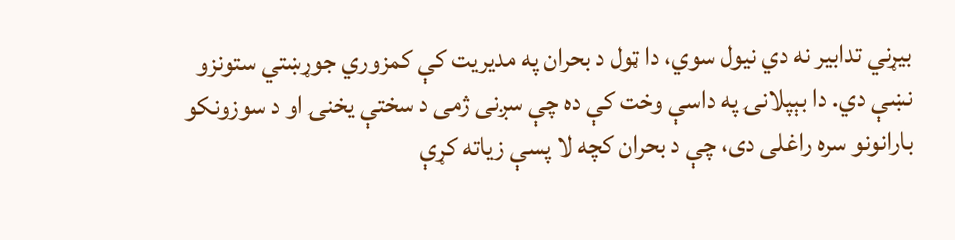بیړني تدابیر نه دي نیول سوي، دا ټول د بحران په مدیریت کې کمزوري جوړښتي ستونزو نښې دي. دا بېپلانۍ په داسې وخت کې ده چې سږنی ژمی د سختې یخنۍ او د سوزونکو بارانونو سره راغلی دی، چې د بحران کچه لا پسې زیاته کړې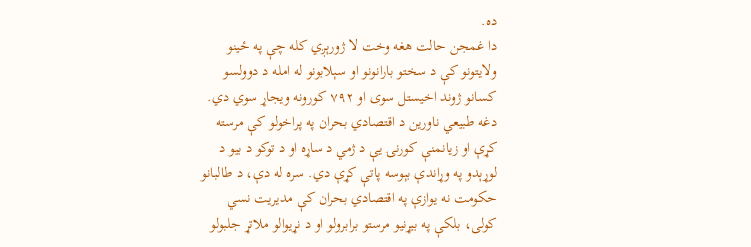ده.
دا غمجن حالت هغه وخت لا ژورېږي کله چې په ځینو ولایتونو کې د سختو بارانونو او سېلابونو له امله د دوولسو کسانو ژوند اخیستل سوی او ۷۹۲ کورونه ویجاړ سوي دي. دغه طبیعي ناورین د اقتصادي بحران په پراخولو کې مرسته کړې او زیانمنې کورنۍ یې د ژمي د ساړه او د توکو د بیو د لوړېدو په وړاندې بېوسه پاتې کړې دي. سره له دې، د طالبانو حکومت نه یوازې په اقتصادي بحران کې مدیریت نسي کولی، بلکې په بیړنیو مرستو برابرولو او د نړیوالو ملاتړ جلبولو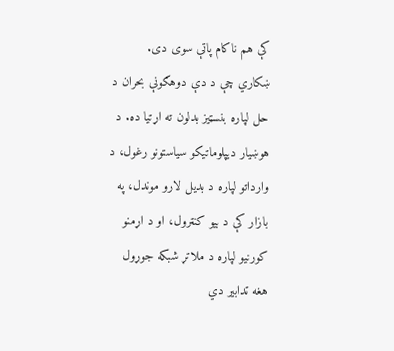کې هم ناکام پاتې سوی دی.
ښکاري چې د دې دوهګونې بحران د حل لپاره بنسټیز بدلون ته اړتیا ده. د هوښیار دیپلوماتیکو سیاستونو رغول، د وارداتو لپاره د بدیل لارو موندل، په بازار کې د بیو کنټرول، او د اړمنو کورنیو لپاره د ملاتړ شبکه جوړول هغه تدابیر دي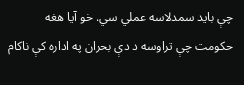چې باید سمدلاسه عملي سي. خو آیا هغه حکومت چې تراوسه د دې بحران په اداره کې ناکام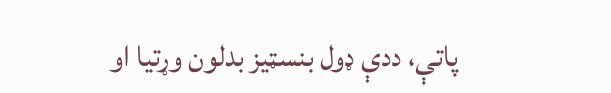پاتې، ددې ډول بنسټیز بدلون وړتیا او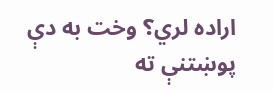اراده لري؟ وخت به دې پوښتنې ته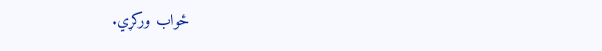ځواب ورکړي.